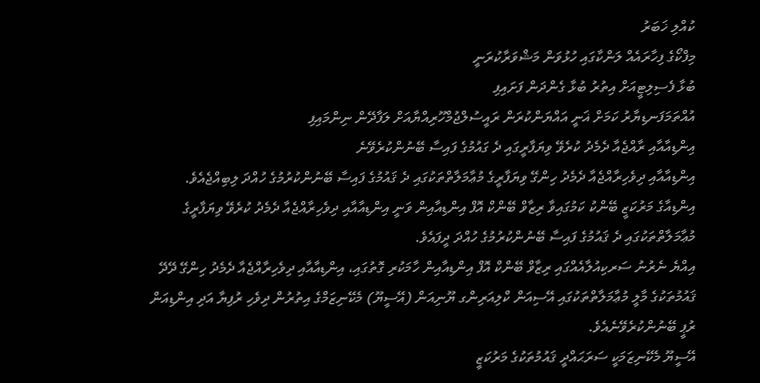ކުއްލި ޚަބަރު
މިފްކޯގެ ފިހާރައެއް ލަންކާގައި ހުޅުވަން މަޝްވަރާކުރަނީ
ބުޅާ ފެސިލިޓީއަށް އިތުރު ބުޅާ ގެންދަން ފަށައިފި
އުއްތަމަފަނޑިޔާރު ކަމަށް ޣަނީ އައްޔަންކުރަން ރައީސުލްޖުމްހޫރިއްޔާއަށް ލަފާދޭން ނިންމައިފި
އިންޑިއާއާއި ރާއްޖެއާ ދެމެދު ކުރެވޭ ވިޔަފާރީގައި ދެ ގައުމުގެ ފައިސާ ބޭނުންކުރެވޭނެ
އިންޑިއާއާއި ދިވެހިރާއްޖެއާ ދެމެދު ހިންގޭ ވިޔަފާރީގެ މުޢާމަލާތްތަކުގައި ދެ ޤައުމުގެ ފައިސާ ބޭނުންކުރުމުގެ ހުއްދަ ލިބިއްޖެއެވެ.
އިންޑިއާގެ މަރުކަޒީ ބޭންކު ކަމުގައިވާ ރިޒާވް ބޭންކް އޮފް އިންޑިއާއިން ވަނީ އިންޑިއާއާއި ދިވެހިރާއްޖެއާ ދެމެދު ކުރެވޭ ވިޔަފާރީގެ މުޢާމަލާތްތަކުގައި ދެ ޤައުމުގެ ފައިސާ ބޭނުންކުރުމުގެ ހުއްދަ ދީފައެވެ.
އިއްޔެ ނެރުނު ސަރކިއުލާއެއްގައި ރިޒާވް ބޭންކް އޮފް އިންޑިއާއިން ހާމަކުރި ގޮތުގައި، އިންޑިއާއާއި ދިވެހިރާއްޖެއާ ދެމެދު ހިންގޭ ދ‌ޭދޭ ޤައުމުތަކުގެ މާލީ މުޢާމަލާތްތަކުގައި އޭސިއަން ކްލިއަރިންގ ޔޫނިއަން (އޭސީޔޫ) މެކޭނިޒަމްގެ އިތުރުން ދިވެހި ރުފިޔާ އަދި އިންޑިއަން ރުޕީ ބޭނުންކުރެވޭނެއެވެ.
އޭސީޔޫ މެކޭނިޒަމަކީ ސަރަޙައްދީ ޤައުމުތަކުގެ މަރުކަޒީ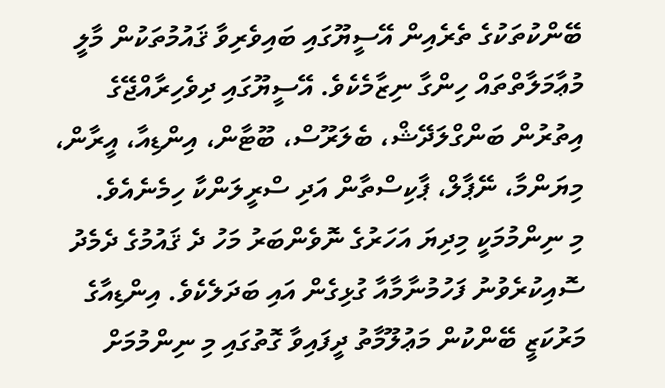ބޭންކުތަކުގެ ތެރެއިން އޭސީޔޫގައި ބައިވެރިވާ ޤައުމުތަކުން މާލީ މުޢާމަލާތްތައް ހިންގާ ނިޒާމެކެވެ. އޭސީޔޫގައި ދިވެހިރާއްޖޭގެ އިތުރުން ބަންގްލަދޭޝް، ބެލަރޫސް، ބޫޓާން، އިންޑިއާ، އީރާން، މިޔަންމާ، ނޭޕާލް، ޕާކިސްތާން އަދި ސްރީލަންކާ ހިމެނެއެވެ.
މި ނިންމުމަކީ މިދިޔަ އަހަރުގެ ނޮވެންބަރު މަހު ދެ ޤައުމުގެ ދެމެދު ސޮއިކުރެވުނު ފަހުމުނާމާއާ ގުޅިގެން އައި ބަދަލެކެވެ. އިންޑިއާގެ މަރުކަޒީ ބޭންކުން މަޢުލޫމާތު ދީފައިވާ ގޮތުގައި މި ނިންމުމަށް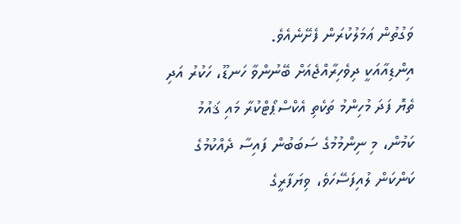ވަގުތުން ޢަމަލުކުރަން ފެށޭނެއެވެ.
އިންޑިއާއަކީ ދިވެހިރާއްޖެއަށް ބޭނުންވާ ހަނޑޫ، ހަކުރު އަދި ތެޔޮ ފަދަ މުހިންމު ތަކެތި އެކްސްޕޯޓްކުރާ މައި ޤައުމު ކަމުން، މި ނިންމުމުގެ ސަބަބުން ފައިސާ ދެއްކުމުގެ ކަންކަން ލުއިފަސޭހަވެ، ވިޔަފާރީގެ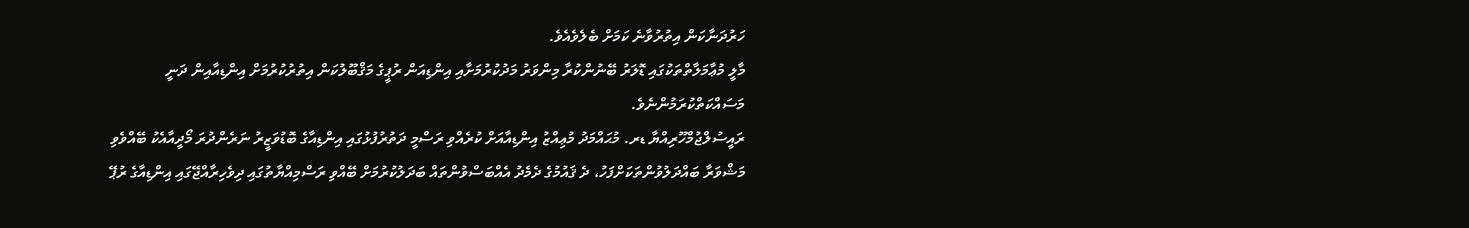ހަރުދަނާކަން އިތުރުވާނެ ކަމަށް ބެލެވެއެވެ.
މާލީ މުޢާމަލާތްތަކުގައި ޑޮލަރު ބޭނުންކުރާ މިންވަރު މަދުކުރުމަށާއި އިންޑިއަން ރުޕީގެ މަޤްބޫލުކަން އިތުރުކުރުމަށް އިންޑިއާއިން ދަނީ މަސައްކަތްކުރަމުންނެވެ.
ރައީސުލްޖުމްހޫރިއްޔާ ޑރ. މުޙައްމަދު މުޢިއްޒު އިންޑިއާއަށް ކުރެއްވި ރަސްމީ ދަތުރުފުޅުގައި އިންޑިއާގެ ބޮޑުވަޒީރު ނަރެންދުރަ މޯދީއާއެކު ބޭއްވެވި މަޝްވަރާ ބައްދަލުވުންތަކަށްފަހު، ދެ ޤައުމުގެ ދެމެދު އެއްބަސްވުންތައް ބަދަލުކުރުމަށް ބޭއްވި ރަސްމިއްޔާތުގައި ދިވެހިރާއްޖޭގައި އިންޑިއާގެ ރުޕޭ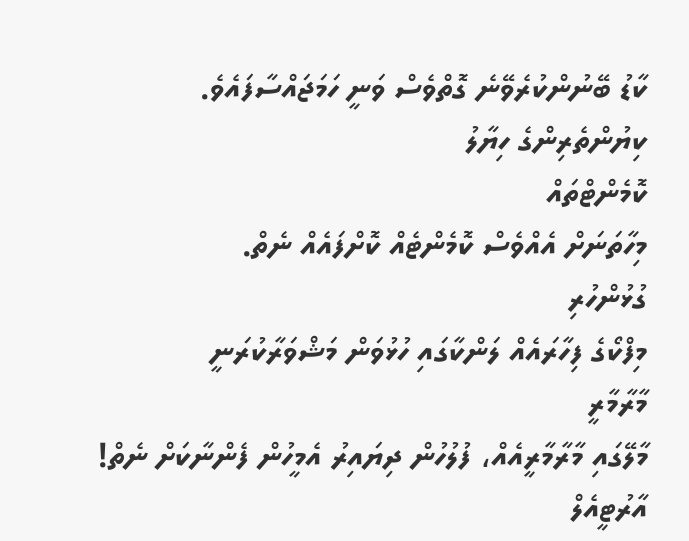ކާޑު ބޭނުންކުރެވޭނެ ގޮތްވެސް ވަނީ ހަމަޖައްސާފައެވެ.
ކިޔުންތެރިންގެ ހިޔާލު
ކޮމެންޓްތައް
މިހާތަނަށް އެއްވެސް ކޮމެންޓެއް ކޮށްފައެއް ނެތް.
ގުޅުންހުރި
މިފްކޯގެ ފިހާރައެއް ލަންކާގައި ހުޅުވަން މަޝްވަރާކުރަނީ
މާރާމާރީ
މާލޭގައި މާރާމާރީއެއް، ފުލުހުން ދިޔައިރު އެމީހުން ފެންނާކަށް ނެތް!
އާރުޓީއެލް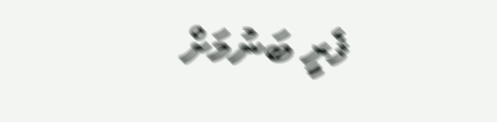ފެރީ ބަނުމަށް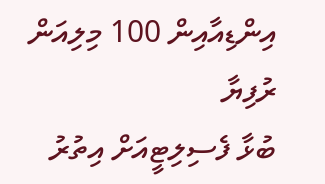އިންޑިއާއިން 100 މިލިއަން ރުފިޔާ
ބުޅާ ފެސިލިޓީއަށް އިތުރު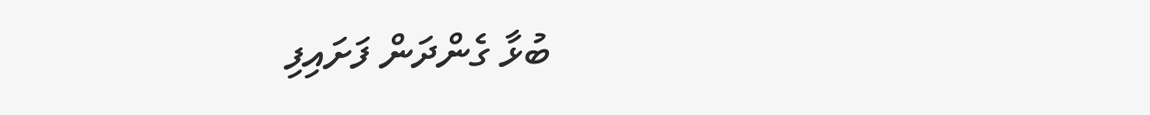ބުޅާ ގެންދަން ފަށައިފި